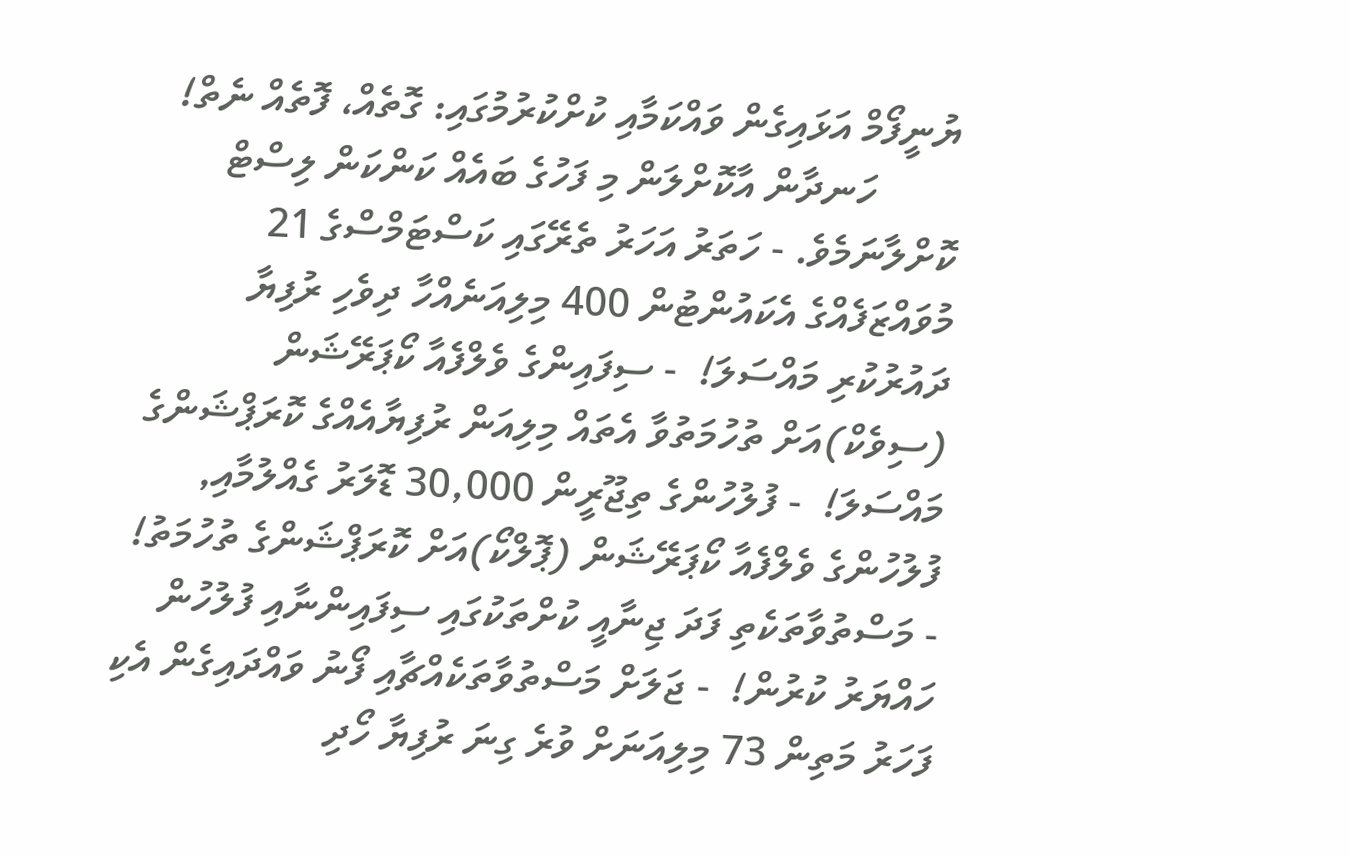ޔުނީފޯމް އަޅައިގެން ވައްކަމާއި ކުށްކުރުމުގައި: ގޮތެއް، ފޮތެއް ނެތް!
        ހަނދާން އާކޮށްލަން މި ފަހުގެ ބައެއް ކަންކަން ލިސްޓް ކޮށްލާނަމެވެ. - ހަތަރު އަހަރު ތެރޭގައި ކަސްޓަމްސްގެ 21 މުވައްޒަފެއްގެ އެކައުންޓުން 400 މިލިއަނެއްހާ ދިވެހި ރުފިޔާ ދައުރުކުރި މައްސަލަ!  - ސިފައިންގެ ވެލްފެއާ ކޯޕަރޭޝަން (ސިވެކް)އަށް ތުހުމަތުވާ އެތައް މިލިއަން ރުފިޔާއެއްގެ ކޮރަޕްޝަންގެ މައްސަލަ!  - ފުލުހުންގެ ތިޖޫރީން 30,000 ޑޮލަރު ގެއްލުމާއި, ފުލުހުންގެ ވެލްފެއާ ކޯޕަރޭޝަން (ޕޮލްކޯ)އަށް ކޮރަޕްޝަންގެ ތުހުމަތު!  - މަސްތުވާތަކެތި ފަދަ ޖިނާއީ ކުށްތަކުގައި ސިފައިންނާއި ފުލުހުން ހައްޔަރު ކުރުން!  - ޖަލަށް މަސްތުވާތަކެއްޗާއި ފޯނު ވައްދައިގެން އެކި ފަހަރު މަތިން 73 މިލިއަނަށް ވުރެ ގިނަ ރުފިޔާ ހޯދި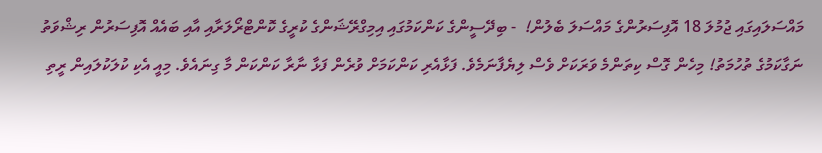މައްސަލައިގައި ޖުމުލަ 18 އޮފިސަރުންގެ މައްސަލަ ބެލުން!  - ބިދޭސީންގެ ކަންކަމުގައި އިމިގްރޭޝަންގެ ކުރީގެ ކޮންޓްރޯލަރާއި އާއި ބައެއް އޮފިސަރުން ރިޝްވަތު ނަގާކަމުގެ ތުހުމަތު! މިހެން ގޮސް ކިތަންމެ ވަރަކަށް ވެސް ލިޔެފާނަމެވެ. ފަޅާއެރި ކަންކަމަށް ވުރެން ފަޅާ ނާރާ ކަންކަން މާ ގިނައެވެ. މިއީ އެކި ކުލަކުލައިން ރީތި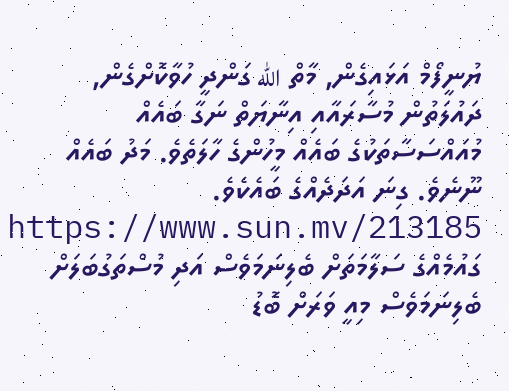ޔުނީފޯމް އަޅައިގެން, މާތް الله ގަންދީ ހުވާކޮށްގެން, ދައުލަތުން މުސާރައާއި އިނާޔަތް ނަގާ ބައެއް މުއައްސަސާތަކުގެ ބައެއް މީހުންގެ ހާލަތެވެ. މަދު ބައެއް ނޫނެވެ. ގިނަ އަދަދެއްގެ ބައެކެވެ.  https://www.sun.mv/213185 ގައުމެއްގެ ސަލާމަތަށް ބެލިނަމަވެސް އަދި މުސްތަގުބަލަށް ބެލިނަމަވެސް މިއީ ވަރަށް ބޮޑު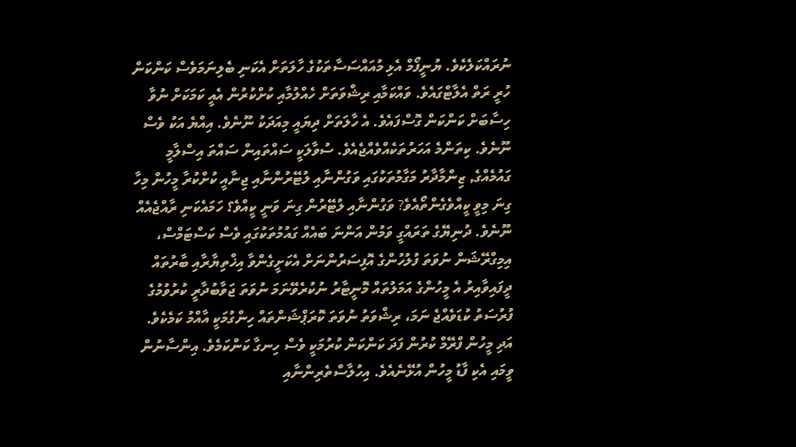ނުރައްކަލެކެވެ. ޔުނީފޯމް އެޅި މުއައްސަސާތަކުގެ ހާލަތަށް އެކަނި ބެލިނަމަވެސް ކަންކަން ހުރީ ރަތް އެލާޓްގައެވެ. ވައްކަމާއި ރިޝްވަތަށް ހެއްލުމާއި ކުށްކުރުން އެއީ ކަމަކަށް ނުވާ ހިސާބަށް ކަންކަން ގޮސްފައެވެ. އެ ހާލަތަށް ދިޔައީ މިއަދަކު ނޫނެވެ. އިއްޔެ އަކު ވެސް ނޫނެވެ. ކިތަންމެ އަހަރުތަކެއްވެއްޖެއެވެ. ސުވާލަކީ ސައްތައިން ސައްތަ އިސްލާމީ ގައުމެއްގެ, ޒިންމާދާރު މަގާމުތަކުގައި ވަގުންނާއި ލުޓޭރުންނާއި ޖިނާއީ ކުށްކުރާ މީހުން މިހާ ގިނަ މިވީ ކީއްވެގެންތޯއެވެ? ވަގުންނާއި ލުޓޭރުން ގިނަ ވަނީ ކީއްވެ؟ ހަމައެކަނި ރާއްޖެއެއް ނޫނެވެ. ދުނިޔޭގެ ތަރައްގީ ވަމުން އަންނަ ބައެއް ގައުމުތަކުގައި ވެސް ކަސްޓަމްސް، އިމިގްރޭޝަން ނުވަތަ ފުލުހުންގެ އޮފިސަރުންނަށް އެކަށީގެންވާ އިޚްތިޔާރާއި ބާރުތައް ދީފައިވާއިރު އެ މީހުންގެ އަމަލުތައް މޮނީޓާރު ނުކުރެވޭނަމަ ނުވަތަ ޖަވާބުދާރީ ކުރުވުމުގެ ފުރުސަތު ކުޑަވެއްޖެ ނަމަ، ރިޝްވަތު ނުވަތަ ކޮރަޕްޝަންތައް ހިންގުމަކީ އާއްމު ކަމެކެވެ. އަދި މީހުން ފްރޭމް ކުރުން ފަދަ ކަންކަން ކުރުމަކީ ވެސް ހިނގާ ކަންކަމެވެ. އިންސާނުން ވީމައި އެކި ފާޑު މީހުން އުޅޭނެއެވެ. އިހުލާސްތެރިންނާއި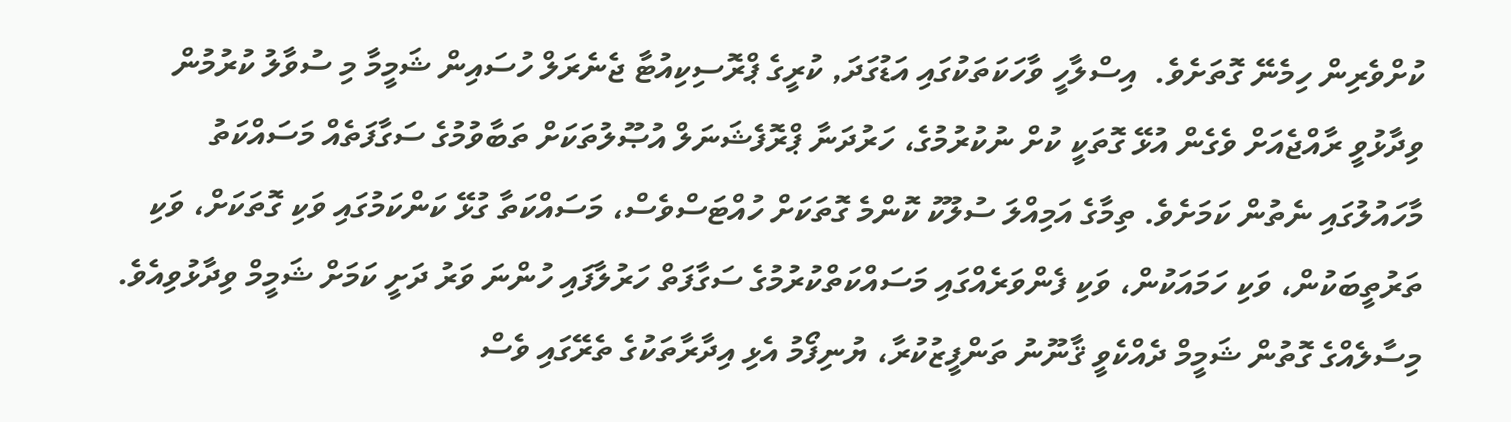ކުށްވެރިން ހިމެނޭ ގޮތަށެވެ.  އިސްލާހީ ވާހަކަތަކުގައި އަޑުގަދަ, ކުރީގެ ޕްރޮސިކިއުޓާ ޖެނެރަލް ހުސައިން ޝަމީމާ މި ސުވާލު ކުރުމުން ވިދާޅުވީ ރާއްޖެއަށް ވެގެން އުޅޭ ގޮތަކީ ކުށް ނުކުރުމުގެ، ހަރުދަނާ ޕްރޮފެޝަނަލް އުޞޫލުތަކަށް ތަބާވުމުގެ ސަގާފަތެއް މަސައްކަތު މާހައުލުގައި ނެތުން ކަމަށެވެ. ތިމާގެ އަމިއްލަ ސުލޫކު ކޮންމެ ގޮތަކަށް ހުއްޓަސްވެސް، މަސައްކަތާ ގުޅޭ ކަންކަމުގައި ވަކި ގޮތަކަށް، ވަކި ތަރުތީބަކުން، ވަކި ހަމައަކުން، ވަކި ފެންވަރެއްގައި މަސައްކަތްކުރުމުގެ ސަގާފަތް ހަރުލާފައި ހުންނަ ވަރު ދަށީ ކަމަށް ޝަމީމް ވިދާޅުވިއެވެ. މިސާލެއްގެ ގޮތުން ޝަމީމް ދެއްކެވީ ޤާނޫނު ތަންފީޒުކުރާ، ޔުނިފޯމު އެޅި އިދާރާތަކުގެ ތެރޭގައި ވެސް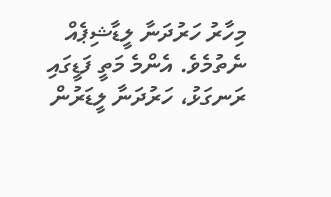މިހާރު ހަރުދަނާ ލީޑާޝިޕެއް ނެތުމެވެ. އެންމެ މަތީ ފަޑީގައި ރަނގަޅު، ހަރުދަނާ ލީޑަރުން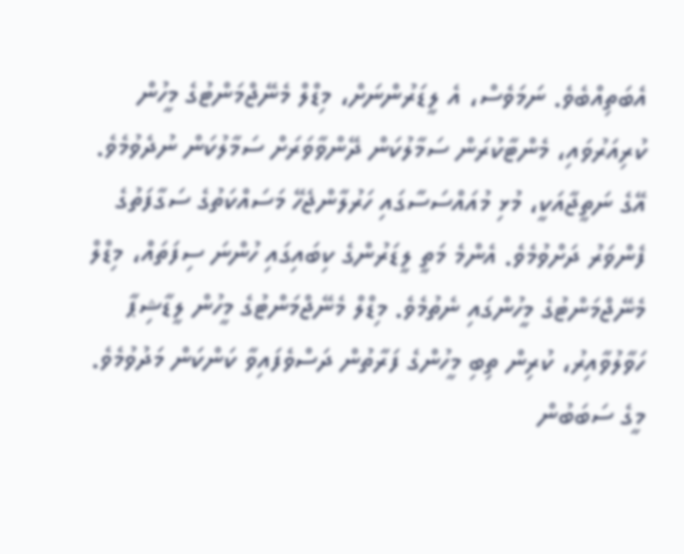އެބަތިއްބެވެ. ނަމަވެސް، އެ ލީޑަރުންނަށް، މިޑްލް މެނޭޖްމަންޓުގެ މީހުން ކުރިއަރުވައި، މެންޓާކުރަން ސަމާލުކަން ދޭންވާވަރަށް ސަމާލުކަން ނުދެވުމެވެ.  އޭގެ ނަތީޖާއަކީ، މުޅި މުއައްސަސާގައި ހަރުލާންޖެހޭ މަސައްކަތުގެ ސަގާފަތުގެ ފެންވަރު ދަށްވުމެވެ. އެންމެ މަތީ ލީޑަރުންގެ ކިބައިގައި ހުންނަ ސިފަތައް، މިޑްލް މެނޭޖްމަންޓުގެ މީހުންގައި ނެތުމެވެ. މިޑްލް މެނޭޖްމަންޓުގެ މީހުން ލީޑާޝިޕާ ހަވާލުވާއިރު، ކުރިން ތިބި މީހުންގެ ފަރާތުން ދަސްވެފައިވާ ކަންކަން މަދުވުމެވެ. މީގެ ސަބަބުން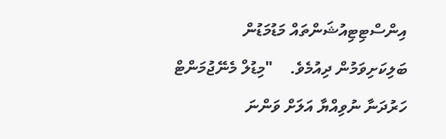އިންސްޓިޓިއުޝަންތައް މަޑުމަޑުން ބަލިކަށިވަމުން ދިއުމެވެ.    "މިޑުލް މެނޭޖުމަންޓް ހަރުދަނާ ނުވިއްޔާ އަލަށް ވަންނަ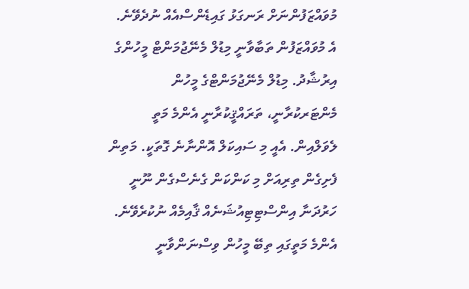މުވައްޒަފުންނަށް ރަނގަޅު ގައިޑެންސްއެއް ނުދެވޭނެ. އެ މުވައްޒަފުން ތަބާވާނީ މިޑުލް މެނޭޖުމަންޓް މީހުންގެ އިރުޝާދު. މިޑުލް މެނޭޖުމަންޓްގެ މީހުން މެންޓަރކުރާނީ، ތަރައްޤީކުރާނީ އެންމެ މަތީ ލެވަލްއިން. އެއީ މި ސައިކަލް އޮންނާނެ ގޮތަކީ. މަތިން ފެށިގެން ތިރިއަށް މި ކަންކަން ގެނެސްގެން ނޫނީ ހަރުދަނާ އިންސްޓިޓިއުޝަނެއް ޤާއިމެއް ނުކުރެވޭނެ. އެންމެ މަތީގައި ތިބޭ މީހުން ވިސްނަންވާނީ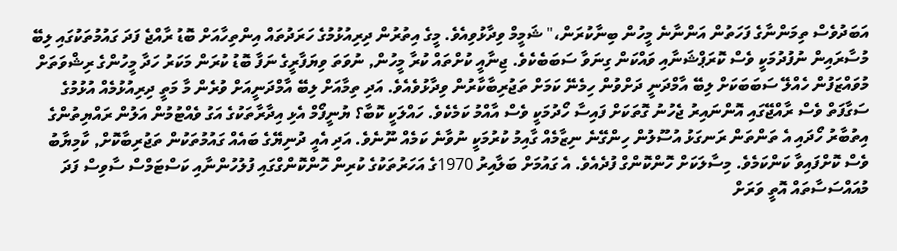އަބަދުވެސް ތިމަންނާގެ ފަހަތުން އަންނާނެ މީހުން ބިނާކުރަން،" ޝަމީމް ވިދާޅުވިއެވެ. މީގެ އިތުރުން ދިރިއުޅުމުގެ ހަރަދުތައް އިންތިހާއަށް ބޮޑު ރާއްޖެ ފަދަ ގައުމުތަކުގައި ލިބޭ މުސާރައިން ނުފުދުމަކީ ވެސް ކޮރަޕްޝަނާއި ވައްކަން ގިނަވާ ސަބަބެކެވެ. ޖިނާއީ ކުށްތައް ކުރާ މީހުން, ނުވަތަ ވިޔަފާރީގެ ނަފާ ބޮޑު ކުރަން މަކަރު ހަދާ މީހުންގެ ރިޝްވަތަށް މުވައްޒަފުން ހެއްލޭ ސަބަބަކަށް ލިބޭ އާމްދަނީ ދަށްވުން ހިމެނޭ ކަމަށް ތަޖުރިބާކާރުން ވިދާޅުވެއެވެ. އަދި ތިމާއަށް ލިބޭ އާމްދަނީއަށް ވުރެން މާ މަތީ ދިރިއުޅުމެއް އުޅުމުގެ ސަގާފަތް ވެސް ރާއްޖޭގައި އޮންނައިރު ޖެހުނު ގޮތަކަށް ފައިސާ ހޯދުމަކީ ވެސް އާއްމު ކަމެކެވެ. ހައްލަކީ ކޮބާ؟ ޔުނީފޯމް އެޅި އިދާރާތަކުގެ އަގު ވެއްޓުމުން އަލުން ރައްޔިތުންގެ އިތުބާރު ހޯދައި އެ ތަންތަން ރަނގަޅު އުސޫލުން ހިންގޭނެ ނިޒާމެއް ގާއިމު ކުރުމަކީ ނުވާނެ ކަމެއް ނޫނެވެ. އަދި އެއީ ދުނިޔޭގެ ބައެއް ގައުމުތަކުން ތަޖުރިބާކޮށް, ކާމިޔާބު ވެސް ކޮށްފައިވާ ކަންކަމެވެ. މިސާލަކަށް ހޮންކޮންގް ފުދެއެވެ. އެ ގައުމަށް ބަލާއިރު 1970ގެ އަހަރުތަކުގެ ކުރިން ހޮންކޮންގްގައި ފުލުހުންނާއި ކަސްޓަމްސް ސާވިސް ފަދަ މުއައްސަސާތައް އޮތީ ވަރަށް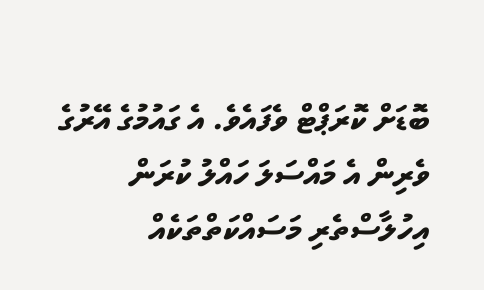ބޮޑަށް ކޮރަޕްޓް ވެފައެވެ. އެ ގައުމުގެ އޭރުގެ ވެރިން އެ މައްސަލަ ހައްލު ކުރަން އިހުލާސްތެރި މަސައްކަތްތަކެއް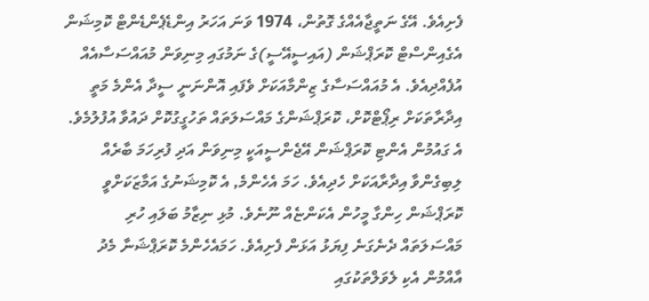ފެށިއެވެ. އޭގެ ނަތީޖާއެއްގެ ގޮތުން، 1974 ވަނަ އަހަރު އިންޑެޕެންޑެންޓް ކޮމިޝަން އެގެއިންސްޓް ކޮރަޕްޝަން (އައިސީއޭސީ)ގެ ނަމުގައި މިނިވަން މުއައްސަސާއެއް އުފެއްދިއެވެ. އެ މުއައްސަސާގެ ޒިންމާއަކަށް ވެފައި އޮންނަނީ ސީދާ އެންމެ މަތީ އިދާރާތަކަށް ރިޕޯޓްކޮށް، ކޮރަޕްޝަންގެ މައްސަލަތައް ތަހުގީގުކޮށް ދައުވާ އުފުލުމެވެ.  އެ ގައުމުން އެންޓި ކޮރަޕްޝަން އޭޖެންސީއަކީ މިނިވަން އަދި ފުރިހަމަ ބާރެއް ލިބިގެންވާ އިދާރާއަކަށް ހެދިއެވެ. ހަމަ އެހެންމެ, އެ ކޮމިޝަނުގެ އަމާޒަކަށްވީ ކޮރަޕްޝަން ހިންގާ މީހުން އެކަންޏެއް ނޫނެވެ. މުޅި ނިޒާމު ބަލައި ހުރި މައްސަލަތައް ދެނެގަނެ ފިޔަޅު އަޅަން ފެށިއެވެ. ހަމައެހެންމެ ކޮރަޕްޝަނާ މެދު އާއްމުން އެކި ލެވަލްތަކުގައި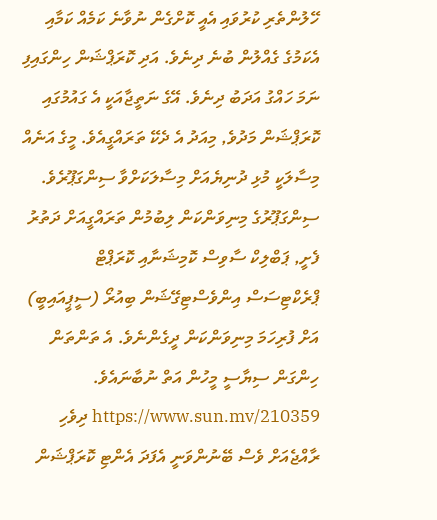ހޭލުންތެރި ކުރުވައި އެއީ ކޮށްގެން ނުވާނެ ކަމެއް ކަމާއި އެކަމުގެ ގެއްލުން ބުނެ ދިނެވެ. އަދި ކޮރަޕްޝަން ހިންގައިފި ނަމަ ހައްގު އަދަބު ދިނެވެ. އޭގެ ނަތީޖާއަކީ އެ ގައުމުގައި ކޮރަޕްޝަން މަދުވެ, މިއަދު އެ ދެކޭ ތަރައްގީއެވެ. މީގެ އަނެއް މިސާލަކީ މުޅި ދުނިޔެއަށް މިސާލަކަށްވާ ސިންގަޕޫރެވެ. ސިންގަޕޫރުގެ މިނިވަންކަން ލިބުމުން ތަރައްގީއަށް ދަތުރު ފެށީ, ޕަބްލިކް ސާވިސް ކޮމިޝަނާއި ކޮރަޕްޓް ޕްރެކްޓިސަސް އިންވެސްޓިގޭޝަން ބިއުރޯ (ސީޕީއައިބީ) އަށް ފުރިހަމަ މިނިވަންކަން ދީގެންނެވެ. އެ ތަންތަން ހިންގަން ސިޔާސީ މީހުން އަތް ނުބާނައެވެ.  https://www.sun.mv/210359 ދިވެހި ރާއްޖެއަށް ވެސް ބޭނުންވަނީ އެފަދަ އެންޓި ކޮރަޕްޝަން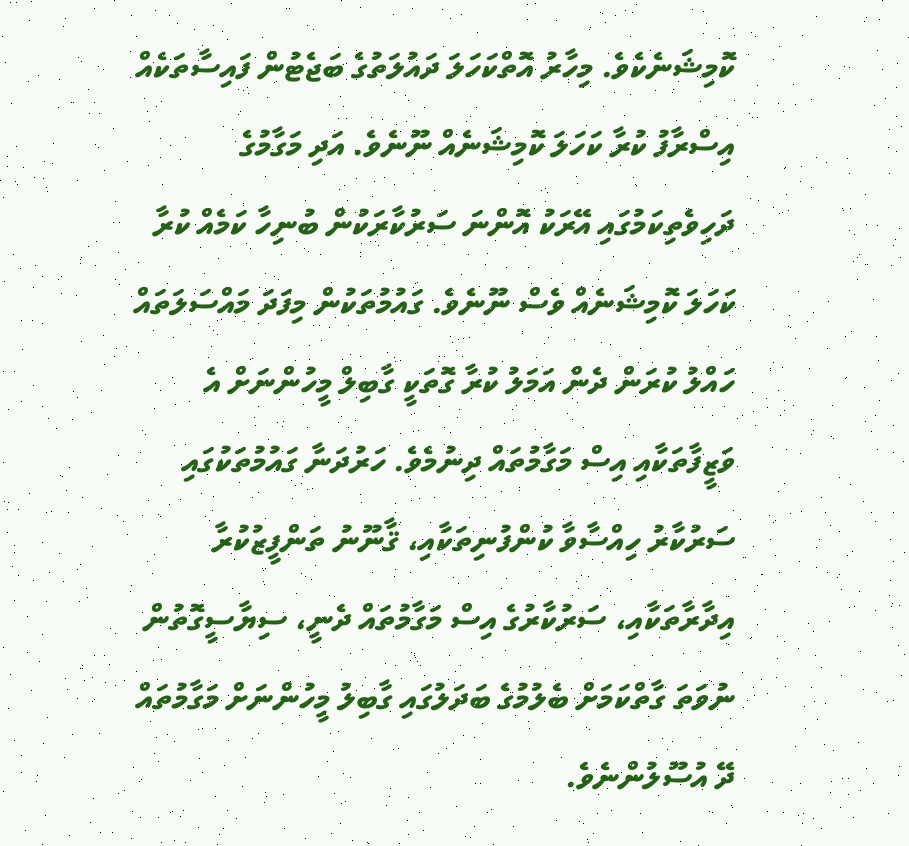ކޮމިޝަނެކެވެ. މިހާރު އޮތްކަހަލަ ދައުލަތުގެ ބަޖެޓުން ފައިސާތަކެއް އިސްރާފު ކުރާ ކަހަލަ ކޮމިޝަނެއް ނޫނެވެ. އަދި މަގާމުގެ ދަހިވެތިކަމުގައި އޭރަކު އޮންނަ ސަރުކާރަކުން ބުނިހާ ކަމެއް ކުރާ ކަހަލަ ކޮމިޝަނެއް ވެސް ނޫނެވެ. ގައުމުތަކުން މިފަދަ މައްސަލަތައް ހައްލު ކުރަން ދެން އަމަލު ކުރާ ގޮތަކީ ގާބިލް މީހުންނަށް އެ ވަޒީފާތަކާއި އިސް މަގާމުތައް ދިނުމެވެ. ހަރުދަނާ ގައުމުތަކުގައި ސަރުކާރު ހިއްސާވާ ކުންފުނިތަކާއި، ޤާނޫނު ތަންފީޒުކުރާ އިދާރާތަކާއި، ސަރުކާރުގެ އިސް މަގާމުތައް ދެނީ، ސިޔާސީގޮތުން ނުވަތަ ގާތްކަމަށް ބެލުމުގެ ބަދަލުގައި ގާބިލު މީހުންނަށް މަގާމުތައް ދޭ އުސޫލުންނެވެ.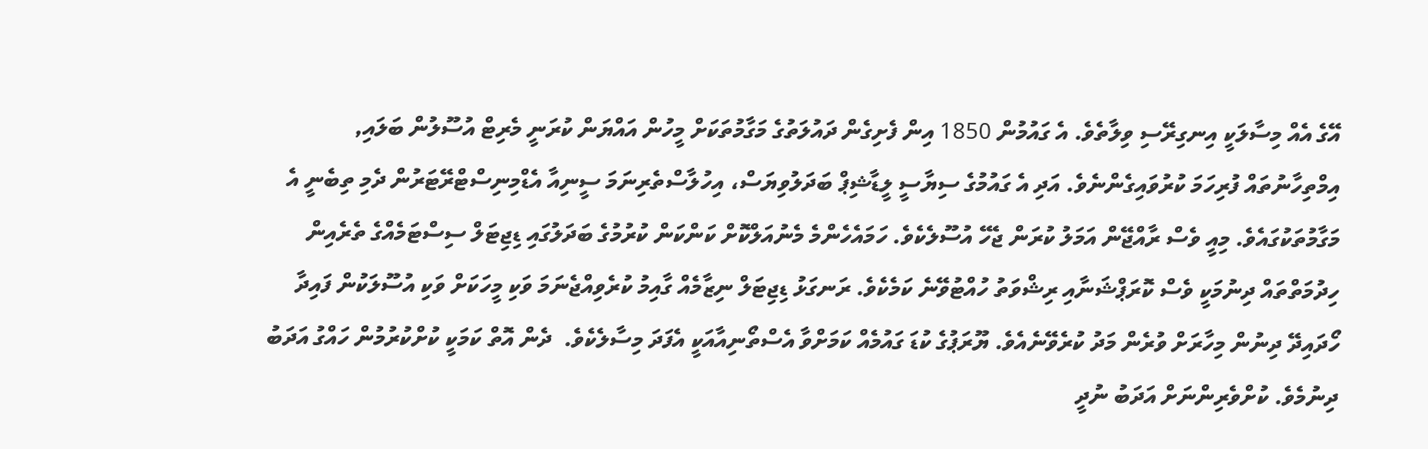އޭގެ އެއް މިސާލަކީ އިނގިރޭސި ވިލާތެވެ. އެ ގައުމުން 1850 އިން ފެށިގެން ދައުލަތުގެ މަގާމުތަކަށް މީހުން އައްޔަން ކުރަނީ މެރިޓް އުސޫލުން ބަލައި, އިމްތިހާނުތައް ފުރިހަމަ ކުރުވައިގެންނެވެ. އަދި އެ ގައުމުގެ ސިޔާސީ ލީޑާޝިޕް ބަދަލުވިޔަސް، އިހުލާސްތެރިނަމަ ސީނިއާ އެޑްމިނިސްޓްރޭޓަރުން ދެމި ތިބެނީ އެ މަގާމުތަކުގައެވެ. މިއީ ވެސް ރާއްޖޭން އަމަލު ކުރަން ޖެހޭ އުސޫލެކެވެ. ހަމައެހެންމެ މެނުއަލްކޮށް ކަންކަން ކުރުމުގެ ބަދަލުގައި ޑިޖިޓަލް ސިސްޓަމެއްގެ ތެރެއިން ހިދުމަތްތައް ދިނުމަކީ ވެސް ކޮރަޕްޝަނާއި ރިޝްވަތު ހުއްޓުވޭނެ ކަމެކެވެ. ރަނގަޅު ޑިޖިޓަލް ނިޒާމެއް ގާއިމު ކުރެވިއްޖެނަމަ ވަކި މީހަކަށް ވަކި އުސޫލަކުން ފައިދާ ހޯދައިދޭ ދިނުން މިހާރަށް ވުރެން މަދު ކުރެވޭނެއެވެ. ޔޫރަޕުގެ ކުޑަ ގައުމެއް ކަމަށްވާ އެސްތޯނިއާއަކީ އެފަދަ މިސާލެކެވެ.  ދެން އޮތް ކަމަކީ ކުށްކުރުމުން ހައްގު އަދަބު ދިނުމެވެ. ކުށްވެރިންނަށް އަދަބު ނުދީ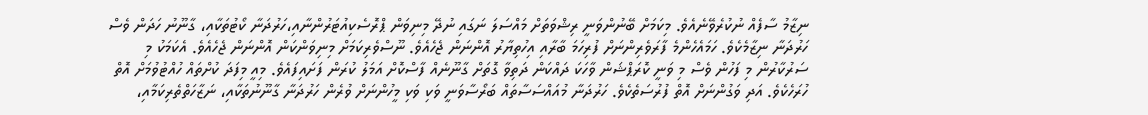ނިޒާމު ސާފެއް ނުކުރެވޭނެއެވެ. މިކަމަށް ބޭނުންވަނީ ރިޝްވަތަށް މައްސަލަ ނަގައި ނުދޭ މިނިވަން ޕްރޮސެކިއުޓަރުންނާއި،ހަރުދަނާ ކޯޓުތަކާއި، ގާނޫނު ހަދަން ވެސް ހަރުދަނާ ނިޒާމެކެވެ. ހަމައެހެންމެ ފާރަވެރިންނަށް ފުރިހަމަ ބާރާއި އިހުތިޔާރު އޮންނަން ޖެހެއެވެ. ނޫސްވެރިކަމަށް މިނިވަންކަން އޮންނަން ޖެހެއެވެ. އެކަމަކު މި ސަރުކާރުން މި ފަހުން ވެސް މި ވަނީ ކޮރަޕްޝަން ވާހަކަ ދައްކަން ދަތިވާ ގޮތަށް ގާނޫނެއް ފާސްކޮށް އަމަލު ކުރަން ފަށައިފައެވެ. މިއީ މިފަދަ ކުށްތައް ހުއްޓުވުމަށް އޮތް ހުރަހެކެވެ. އަދި ވަގުންނަށް އޮތް ފުރުސަތެކެވެ. ހަރުދަނާ މުއައްސަސާތައް ބަރޯސާވަނީ ވަކި ވަކި މީހުންނަށް ވުރެން ހަރުދަނާ ގާނޫނުތަކާއި، ނަޒާހަތްތެރިކަމާއި،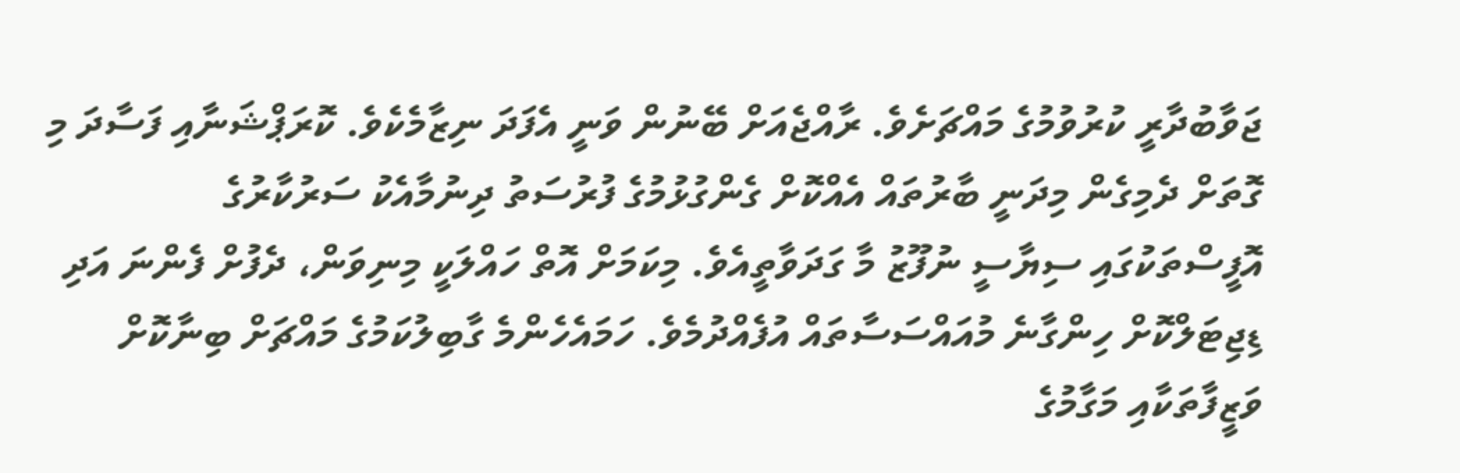ޖަވާބުދާރީ ކުރުވުމުގެ މައްޗަށެވެ. ރާއްޖެއަށް ބޭނުން ވަނީ އެފަދަ ނިޒާމެކެވެ. ކޮރަޕްޝަނާއި ފަސާދަ މި ގޮތަށް ދެމިގެން މިދަނީ ބާރުތައް އެއްކޮށް ގެންގުޅުމުގެ ފުރުސަތު ދިނުމާއެކު ސަރުކާރުގެ އޮފީސްތަކުގައި ސިޔާސީ ނުފޫޒު މާ ގަދަވާތީއެވެ. މިކަމަށް އޮތް ހައްލަކީ މިނިވަން، ދެފުށް ފެންނަ އަދި ޑިޖިޓަލްކޮށް ހިންގާނެ މުއައްސަސާތައް އުފެއްދުމެވެ. ހަމައެހެންމެ ގާބިލުކަމުގެ މައްޗަށް ބިނާކޮށް ވަޒީފާތަކާއި މަގާމުގެ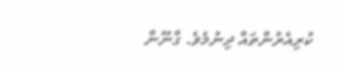ކުރިއެރުންތައް ދިނުމެވެ. ގާނޫނާ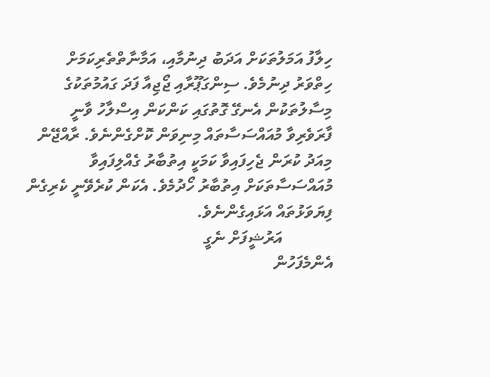ހިލާފު އަމަލުތަކަށް އަދަބު ދިނުމާއި، އަމާނާތްތެރިކަމަށް ހިތްވަރު ދިނުމެވެ. ސިންގަޕޫރާއި ޖޯޖިއާ ފަދަ ގައުމުތަކުގެ މިސާލުތަކުން އެނގޭ ގޮތުގައި ކަންކަން އިސްލާހު ވާނީ ފާރަވެރިވާ މުއައްސަސާތައް މިނިވަން ކޮށްގެންނެވެ. ރާއްޖޭން މިއަދު ކުރަން ޖެހިފައިވާ ކަމަކީ އިތުބާރު ގެއްލިފައިވާ މުއައްސަސާތަކަށް އިތުބާރު ހޯދުމެވެ. އެކަން ކުރެވޭނީ ކެރިގެން ފިޔަވަޅުތައް އަޅައިގެންނެވެ.
            އަރުޝީފަށް ނެގީ
އެންމެފަހުން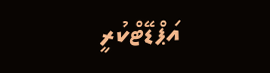އަޕްޑޭޓްކުރީ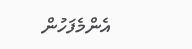އެންމެފަހުން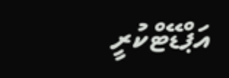އަޕްޑޭޓްކުރީ